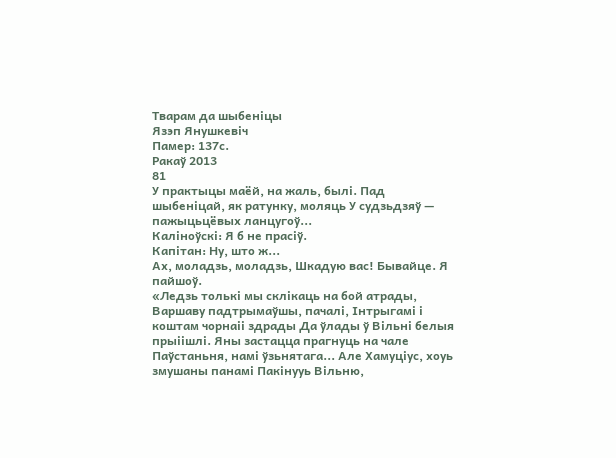Тварам да шыбеніцы
Язэп Янушкевіч
Памер: 137с.
Ракаў 2013
81
У практыцы маёй, на жаль, былі. Пад шыбеніцай, як ратунку, моляць У судзьдзяў — пажыцьцёвых ланцугоў...
Каліноўскі: Я б не прасіў.
Капітан: Ну, што ж...
Ах, моладзь, моладзь, Шкадую вас! Бывайце. Я пайшоў.
«Ледзь толькі мы склікаць на бой атрады, Варшаву падтрымаўшы, пачалі, Інтрыгамі і коштам чорнаіі здрады Да ўлады ў Вільні белыя прыіішлі. Яны застацца прагнуць на чале Паўстаньня, намі ўзьнятага... Але Хамуціус, хоуь змушаны панамі Пакінууь Вільню,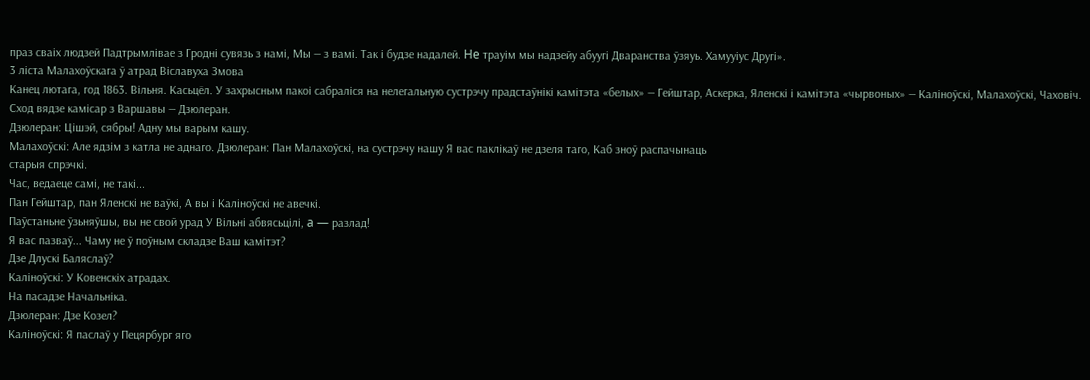праз сваіх людзей Падтрымлівае з Гродні сувязь з намі, Мы — з вамі. Так і будзе надалей. He трауім мы надзейу абуугі Дваранства ўзяуь. Хамууіус Другі».
3 ліста Малахоўскага ў атрад Віславуха Змова
Канец лютага, год 1863. Вільня. Касьцёл. У захрысным пакоі сабраліся на нелегальную сустрэчу прадстаўнікі камітэта «белых» — Гейштар, Аскерка, Яленскі і камітэта «чырвоных» — Каліноўскі, Малахоўскі, Чаховіч. Сход вядзе камісар з Варшавы — Дзюлеран.
Дзюлеран: Цішэй, сябры! Адну мы варым кашу.
Малахоўскі: Але ядзім з катла не аднаго. Дзюлеран: Пан Малахоўскі, на сустрэчу нашу Я вас паклікаў не дзеля таго, Каб зноў распачынаць
старыя спрэчкі.
Час, ведаеце самі, не такі...
Пан Гейштар, пан Яленскі не ваўкі, А вы і Каліноўскі не авечкі.
Паўстаньне ўзьняўшы, вы не свой урад У Вільні абвясьцілі, a — разлад!
Я вас пазваў... Чаму не ў поўным складзе Ваш камітэт?
Дзе Длускі Баляслаў?
Каліноўскі: У Ковенскіх атрадах.
На пасадзе Начальніка.
Дзюлеран: Дзе Козел?
Каліноўскі: Я паслаў у Пецярбург яго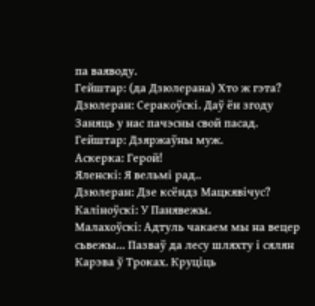па ваяводу.
Гейштар: (да Дзюлерана) Хто ж гэта? Дзюлеран: Серакоўскі. Даў ён згоду Заняць у нас пачэсны свой пасад. Гейштар: Дзяржаўны муж.
Аскерка: Герой!
Яленскі: Я вельмі рад..
Дзюлеран: Дзе ксёндз Мацкявічус? Каліноўскі: У Панявежы.
Малахоўскі: Адтуль чакаем мы на вецер сьвежы... Пазваў да лесу шляхту і сялян Карэва ў Троках. Круціць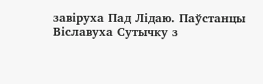завіруха Пад Лідаю. Паўстанцы Віславуха Сутычку з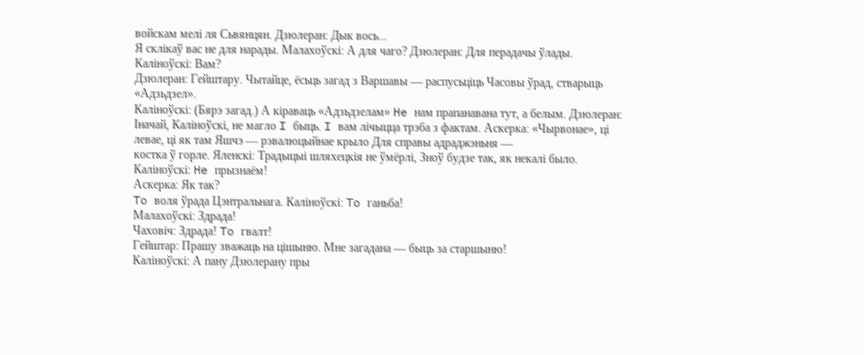войскам мелі ля Сьвянцян. Дзюлеран: Дык вось...
Я склікаў вас не для нарады. Малахоўскі: А для чаго? Дзюлеран: Для перадачы ўлады. Каліноўскі: Вам?
Дзюлеран: Гейштару. Чытайце, ёсьць загад з Варшавы — распусьціць Часовы ўрад, стварыць «Адзьдзел».
Каліноўскі: (Бярэ загад.) А кіраваць «Адзьдзелам» He нам прапанавана тут, а белым. Дзюлеран: Іначай, Каліноўскі, не магло I быць. I вам лічыцца трэба з фактам. Аскерка: «Чырвонае», ці левае, ці як там Яшчэ — рэвалюцыйнае крыло Для справы адраджэньня —
костка ў горле. Яленскі: Традыцыі шляхецкія не ўмёрлі, Зноў будзе так, як некалі было. Каліноўскі: He прызнаём!
Аскерка: Як так?
To воля ўрада Цэнтральнага. Каліноўскі: To ганьба!
Малахоўскі: Здрада!
Чаховіч: Здрада! To гвалт!
Гейштар: Прашу зважаць на цішыню. Мне загадана — быць за старшыню!
Каліноўскі: А пану Дзюлерану пры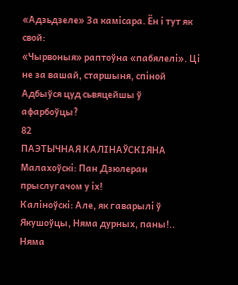«Адзьдзеле» За камісара. Ён і тут як свой:
«Чырвоныя» раптоўна «пабялелі». Ці не за вашай, старшыня, спіной Адбыўся цуд сьвяцейшы ў афарбоўцы?
82
ПАЭТЫЧНАЯ КАЛІНАЎСКІЯНА
Малахоўскі: Пан Дзюлеран прыслугачом у іх!
Каліноўскі: Але, як гаварылі ў
Якушоўцы, Няма дурных, паны!.. Няма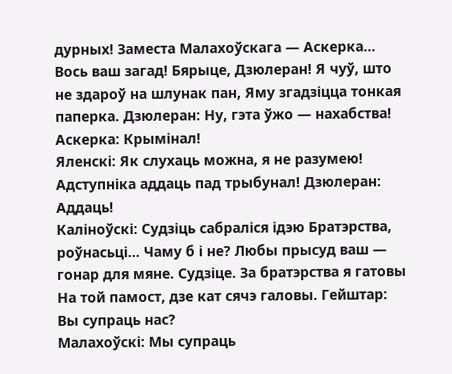дурных! Заместа Малахоўскага — Аскерка... Вось ваш загад! Бярыце, Дзюлеран! Я чуў, што не здароў на шлунак пан, Яму згадзіцца тонкая паперка. Дзюлеран: Ну, гэта ўжо — нахабства! Аскерка: Крымінал!
Яленскі: Як слухаць можна, я не разумею! Адступніка аддаць пад трыбунал! Дзюлеран: Аддаць!
Каліноўскі: Судзіць сабраліся ідэю Братэрства, роўнасьці... Чаму б і не? Любы прысуд ваш — гонар для мяне. Судзіце. За братэрства я гатовы На той памост, дзе кат сячэ галовы. Гейштар: Вы супраць нас?
Малахоўскі: Мы супраць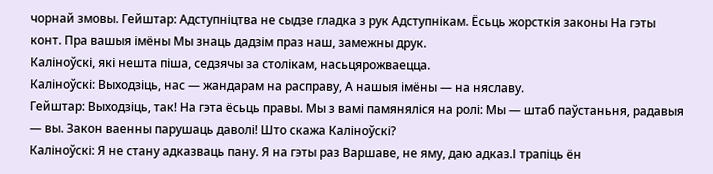чорнай змовы. Гейштар: Адступніцтва не сыдзе гладка з рук Адступнікам. Ёсьць жорсткія законы На гэты конт. Пра вашыя імёны Мы знаць дадзім праз наш, замежны друк.
Каліноўскі, які нешта піша, седзячы за столікам, насьцярожваецца.
Каліноўскі: Выходзіць, нас — жандарам на расправу, А нашыя імёны — на няславу.
Гейштар: Выходзіць, так! На гэта ёсьць правы. Мы з вамі памяняліся на ролі: Мы — штаб паўстаньня, радавыя — вы. Закон ваенны парушаць даволі! Што скажа Каліноўскі?
Каліноўскі: Я не стану адказваць пану. Я на гэты раз Варшаве, не яму, даю адказ.І трапіць ён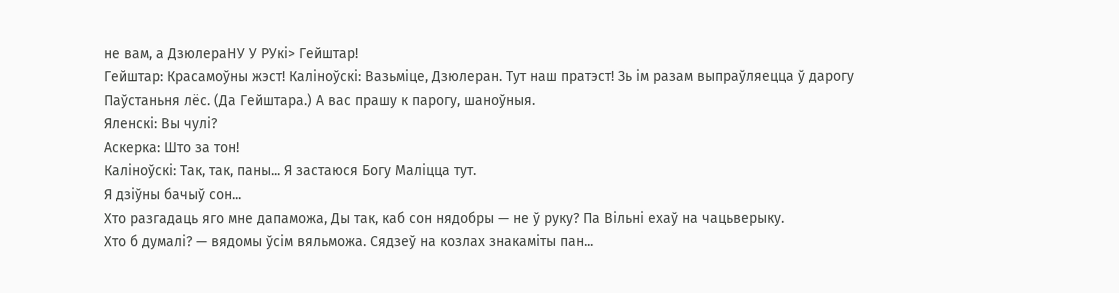не вам, а ДзюлераНУ У РУкі> Гейштар!
Гейштар: Красамоўны жэст! Каліноўскі: Вазьміце, Дзюлеран. Тут наш пратэст! Зь ім разам выпраўляецца ў дарогу Паўстаньня лёс. (Да Гейштара.) А вас прашу к парогу, шаноўныя.
Яленскі: Вы чулі?
Аскерка: Што за тон!
Каліноўскі: Так, так, паны... Я застаюся Богу Маліцца тут.
Я дзіўны бачыў сон...
Хто разгадаць яго мне дапаможа, Ды так, каб сон нядобры — не ў руку? Па Вільні ехаў на чацьверыку.
Хто б думалі? — вядомы ўсім вяльможа. Сядзеў на козлах знакаміты пан...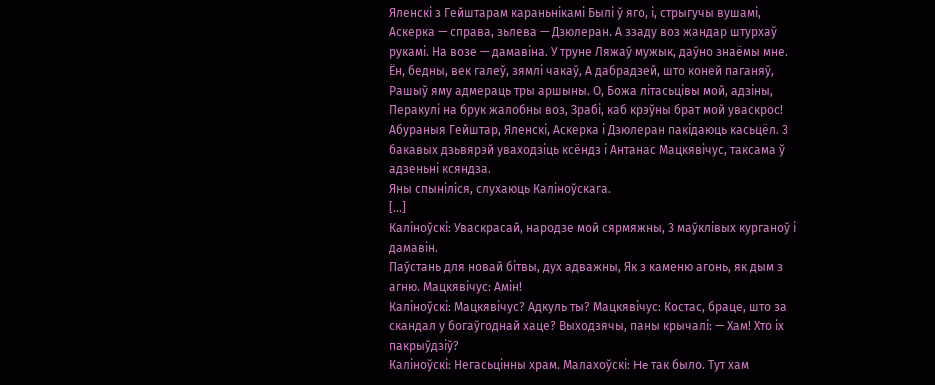Яленскі з Гейштарам караньнікамі Былі ў яго, і, стрыгучы вушамі, Аскерка — справа, зьлева — Дзюлеран. А ззаду воз жандар штурхаў рукамі. На возе — дамавіна. У труне Ляжаў мужык, даўно знаёмы мне. Ён, бедны, век галеў, зямлі чакаў, А дабрадзей, што коней паганяў, Рашыў яму адмераць тры аршыны. О, Божа літасьцівы мой, адзіны, Перакулі на брук жалобны воз, Зрабі, каб крэўны брат мой уваскрос!
Абураныя Гейштар, Яленскі, Аскерка і Дзюлеран пакідаюць касьцёл. 3 бакавых дзьвярэй уваходзіць ксёндз і Антанас Мацкявічус, таксама ў адзеньні ксяндза.
Яны спыніліся, слухаюць Каліноўскага.
[...]
Каліноўскі: Уваскрасай, народзе мой сярмяжны, 3 маўклівых курганоў і дамавін.
Паўстань для новай бітвы, дух адважны, Як з каменю агонь, як дым з агню. Мацкявічус: Амін!
Каліноўскі: Мацкявічус? Адкуль ты? Мацкявічус: Костас, браце, што за скандал у богаўгоднай хаце? Выходзячы, паны крычалі: — Хам! Хто іх пакрыўдзіў?
Каліноўскі: Негасьцінны храм. Малахоўскі: He так было. Тут хам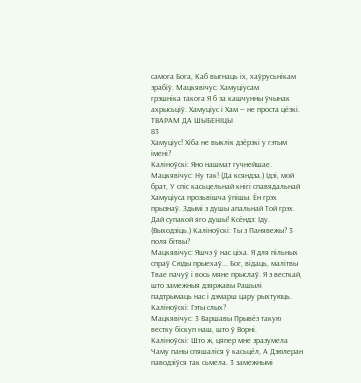самога Бога, Каб выгнаць іх, хаўрусьнікам зрабіў. Мацкявічус: Хамуціусам
грэшніка такога Я б за кашчунны ўчынак ахрысьціў. Хамуціус і Хам — не проста цёзкі.
ТВАРАМ ДА ШЫБЕНІЦЫ
83
Хамуціус! Хіба не выклік дзёрзкі у гэтым імені?
Каліноўскі: Яно нашмат гучнейшае. Мацкявічус: Ну так! (Да ксяндза.) Ідзі, мой брат, У спіс касьцельнай кнігі спавядальнай Хамуціуса прозьвішча ўпішы. Ён грэх прызнаў. Здымі з душы апальнай Той грэх. Дай супакой яго душы! Ксёндз: Іду. (Выходзіць.) Каліноўскі: Ты з Панявежы? 3 поля бітвы?
Мацкявічус: Яшчэ ў нас ціха. Я для пільных спраў Сюды прыехаў... Бог, відаць, малітвы Твае пачуў і вось мяне прыслаў. Я з весткай, што замежныя дзяржавы Рашылі падтрымаць нас і дэмарш цару рыхтуюць. Каліноўскі: Гэты слых?
Мацкявічус: 3 Варшавы Прывёз такую вестку біскуп наш, што ў Ворні.
Каліноўскі: Што ж, цяпер мне зразумела Чаму паны спяшаліся ў касьцёл, А Дзюлеран паводзіўся так сьмела. 3 замежнымі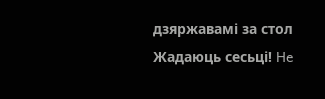дзяржавамі за стол Жадаюць сесьці! He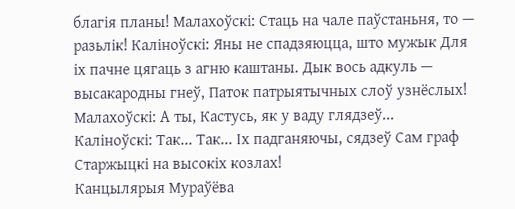благія планы! Малахоўскі: Стаць на чале паўстаньня, то — разьлік! Каліноўскі: Яны не спадзяюцца, што мужык Для іх пачне цягаць з агню каштаны. Дык вось адкуль — высакародны гнеў, Паток патрыятычных слоў узнёслых! Малахоўскі: А ты, Кастусь, як у ваду глядзеў...
Каліноўскі: Так... Так... Іх падганяючы, сядзеў Сам граф Старжыцкі на высокіх козлах!
Канцылярыя Мураўёва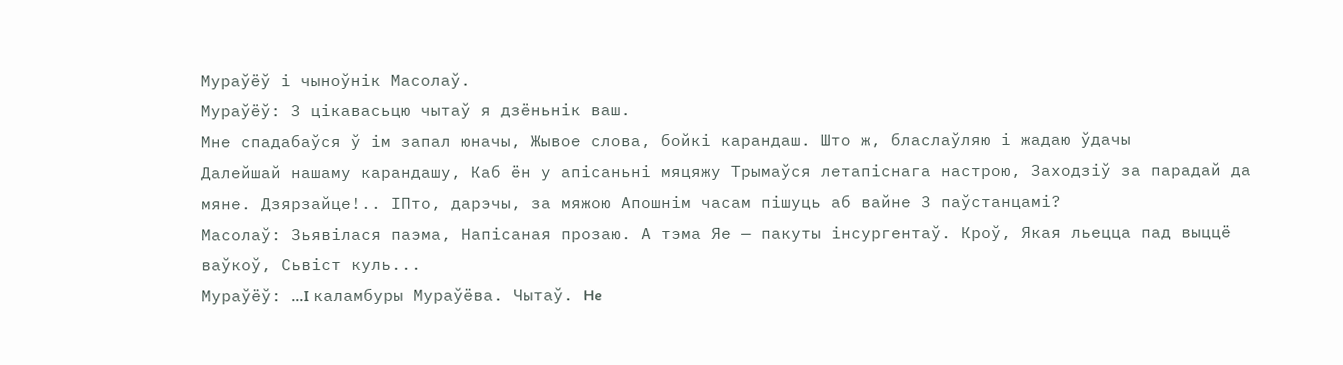Мураўёў і чыноўнік Масолаў.
Мураўёў: 3 цікавасьцю чытаў я дзёньнік ваш.
Мне спадабаўся ў ім запал юначы, Жывое слова, бойкі карандаш. Што ж, бласлаўляю і жадаю ўдачы
Далейшай нашаму карандашу, Каб ён у апісаньні мяцяжу Трымаўся летапіснага настрою, Заходзіў за парадай да мяне. Дзярзайце!.. ІПто, дарэчы, за мяжою Апошнім часам пішуць аб вайне 3 паўстанцамі?
Масолаў: Зьявілася паэма, Напісаная прозаю. А тэма Яе — пакуты інсургентаў. Кроў, Якая льецца пад выццё ваўкоў, Сьвіст куль...
Мураўёў: ...I каламбуры Мураўёва. Чытаў. He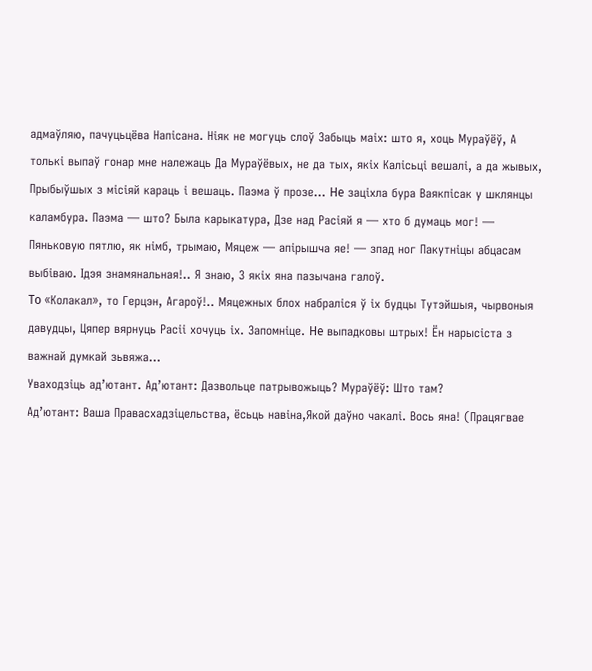адмаўляю, пачуцьцёва Напісана. Ніяк не могуць слоў Забыць маіх: што я, хоць Мураўёў, А толькі выпаў гонар мне належаць Да Мураўёвых, не да тых, якіх Калісьці вешалі, а да жывых, Прыбыўшых з місіяй караць і вешаць. Паэма ў прозе... He заціхла бура Ваякпісак у шклянцы каламбура. Паэма — што? Была карыкатура, Дзе над Расіяй я — хто б думаць мог! — Пяньковую пятлю, як німб, трымаю, Мяцеж — апірышча яе! — зпад ног Пакутніцы абцасам выбіваю. Ідэя знамянальная!.. Я знаю, 3 якіх яна пазычана галоў.
To «Колакал», то Герцэн, Агароў!.. Мяцежных блох набраліся ў іх будцы Тутэйшыя, чырвоныя давудцы, Цяпер вярнуць Расіі хочуць іх. Запомніце. He выпадковы штрых! Ён нарысіста з важнай думкай зьвяжа...
Уваходзіць ад’ютант. Ад’ютант: Дазвольце патрывожыць? Мураўёў: Што там?
Ад’ютант: Ваша Правасхадзіцельства, ёсьць навіна,Якой даўно чакалі. Вось яна! (Працягвае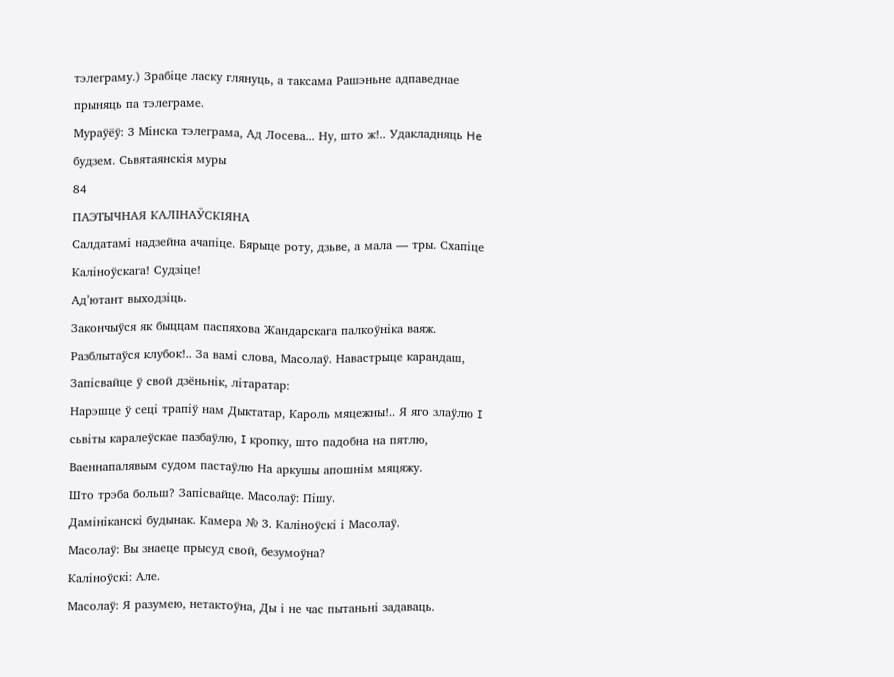тэлеграму.) Зрабіце ласку глянуць, а таксама Рашэньне адпаведнае прыняць па тэлеграме.
Мураўёў: 3 Мінска тэлеграма, Ад Лосева... Ну, што ж!.. Удакладняць He будзем. Сьвятаянскія муры
84
ПАЭТЫЧНАЯ КАЛІНАЎСКІЯНА
Салдатамі надзейна ачапіце. Бярыце роту, дзьве, а мала — тры. Схапіце Каліноўскага! Судзіце!
Ад’ютант выходзіць.
Закончыўся як быццам паспяхова Жандарскага палкоўніка ваяж. Разблытаўся клубок!.. За вамі слова, Масолаў. Навастрыце карандаш, Запісвайце ў свой дзёньнік, літаратар:
Нарэшце ў сеці трапіў нам Дыктатар, Кароль мяцежны!.. Я яго злаўлю I сьвіты каралеўскае пазбаўлю, I кропку, што падобна на пятлю, Ваеннапалявым судом пастаўлю На аркушы апошнім мяцяжу.
Што трэба больш? Запісвайце. Масолаў: Пішу.
Дамініканскі будынак. Камера № 3. Каліноўскі і Масолаў.
Масолаў: Вы знаеце прысуд свой, безумоўна?
Каліноўскі: Але.
Масолаў: Я разумею, нетактоўна, Ды і не час пытаньні задаваць.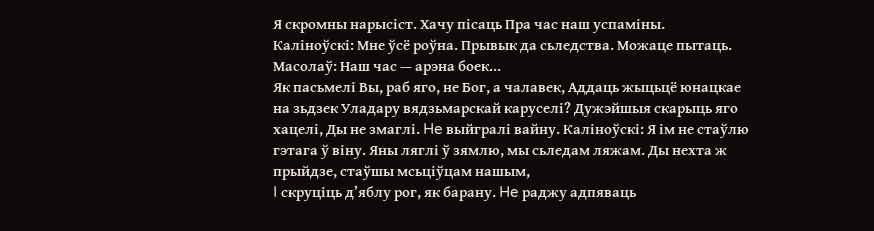Я скромны нарысіст. Хачу пісаць Пра час наш успаміны.
Каліноўскі: Мне ўсё роўна. Прывык да сьледства. Можаце пытаць.
Масолаў: Наш час — арэна боек...
Як пасьмелі Вы, раб яго, не Бог, а чалавек, Аддаць жыцьцё юнацкае на зьдзек Уладару вядзьмарскай каруселі? Дужэйшыя скарыць яго хацелі, Ды не змаглі. He выйгралі вайну. Каліноўскі: Я ім не стаўлю гэтага ў віну. Яны ляглі ў зямлю, мы сьледам ляжам. Ды нехта ж прыйдзе, стаўшы мсьціўцам нашым,
I скруціць д’яблу рог, як барану. He раджу адпяваць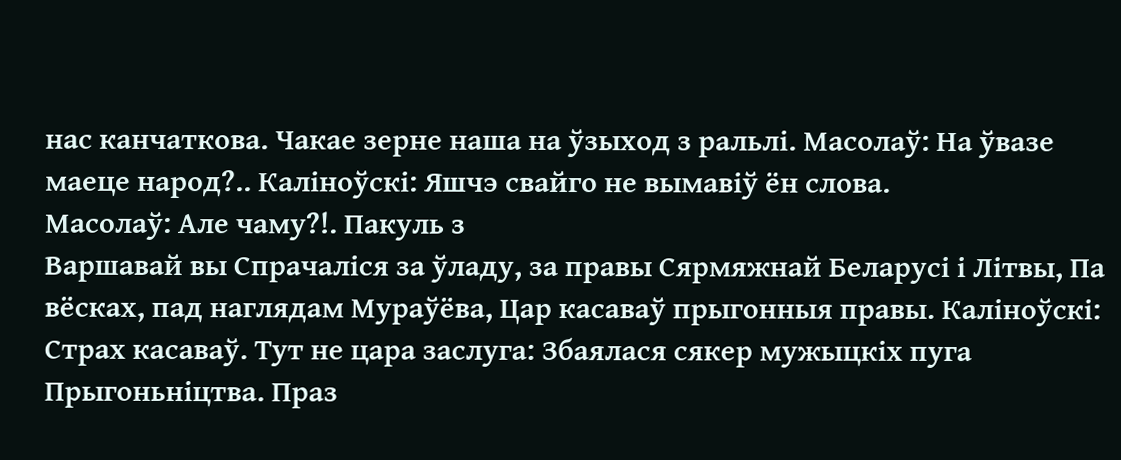нас канчаткова. Чакае зерне наша на ўзыход з ральлі. Масолаў: На ўвазе маеце народ?.. Каліноўскі: Яшчэ свайго не вымавіў ён слова.
Масолаў: Але чаму?!. Пакуль з
Варшавай вы Спрачаліся за ўладу, за правы Сярмяжнай Беларусі і Літвы, Па вёсках, пад наглядам Мураўёва, Цар касаваў прыгонныя правы. Каліноўскі: Страх касаваў. Тут не цара заслуга: Збаялася сякер мужыцкіх пуга Прыгоньніцтва. Праз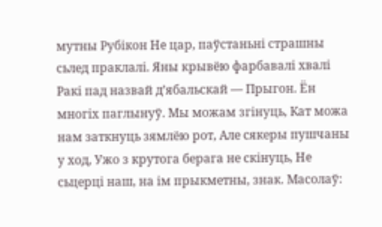мутны Рубікон He цар, паўстаньні страшны сьлед праклалі. Яны крывёю фарбавалі хвалі Ракі пад назвай д’ябальскай — Прыгон. Ён многіх паглынуў. Мы можам згінуць, Кат можа нам заткнуць зямлёю рот, Але сякеры пушчаны у ход, Ужо з крутога берага не скінуць, He сьцерці наш, на ім прыкметны, знак. Масолаў: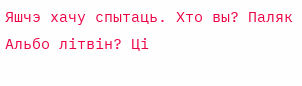Яшчэ хачу спытаць. Хто вы? Паляк Альбо літвін? Ці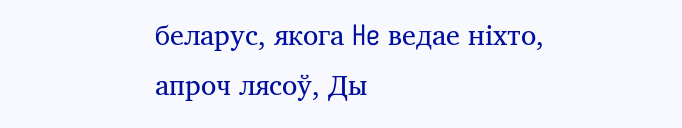беларус, якога He ведае ніхто, апроч лясоў, Ды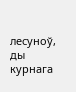лесуноў, ды курнага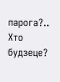парога?.. Хто будзеце?